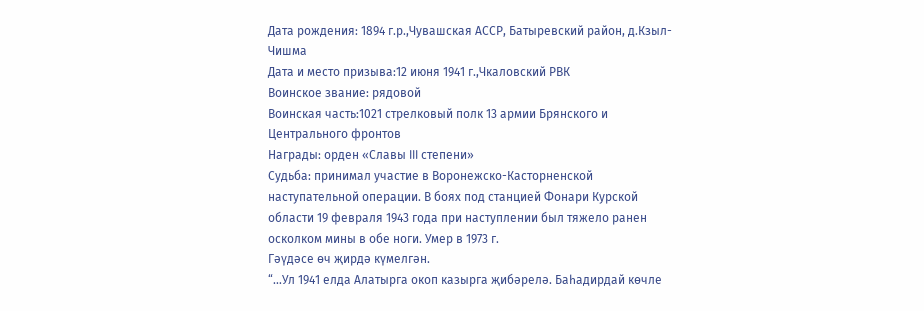Дата рождения: 1894 г.р.,Чувашская АССР, Батыревский район, д.Кзыл-Чишма
Дата и место призыва:12 июня 1941 г.,Чкаловский РВК
Воинское звание: рядовой
Воинская часть:1021 стрелковый полк 13 армии Брянского и Центрального фронтов
Награды: орден «Славы III степени»
Судьба: принимал участие в Воронежско-Касторненской наступательной операции. В боях под станцией Фонари Курской области 19 февраля 1943 года при наступлении был тяжело ранен осколком мины в обе ноги. Умер в 1973 г.
Гәүдәсе өч җирдә күмелгән.
“…Ул 1941 елда Алатырга окоп казырга җибәрелә. Баһадирдай көчле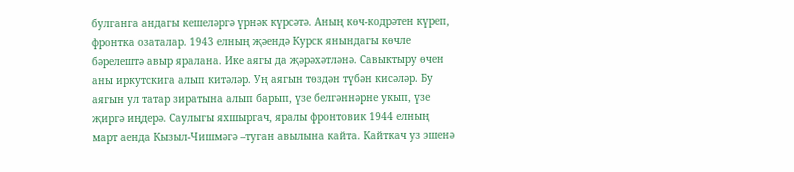булганга андагы кешеләргә үрнәк күрсәтә. Аның көч-кодрәтен күреп, фронтка озаталар. 1943 елның җәендә Курск янындагы көчле бәрелештә авыр яралана. Ике аягы да җәрәхәтләнә. Савыктыру өчен аны иркутскига алып китәләр. Уң аягын төздән түбән кисәләр. Бу аягын ул татар зиратына алып барып, үзе белгәннәрне укып, үзе җиргә иңдерә. Саулыгы яхшыргач, яралы фронтовик 1944 елның март аенда Кызыл-Чишмәгә –туган авылына кайта. Кайткач уз эшенә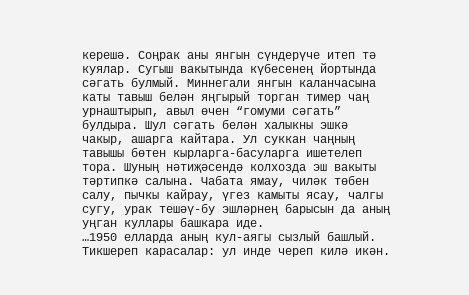керешә. Соңрак аны янгын сүндерүче итеп тә куялар. Сугыш вакытында күбесенең йортында сәгать булмый. Миннегали янгын каланчасына каты тавыш белән яңгырый торган тимер чаң урнаштырып, авыл өчен “гомуми сәгать” булдыра. Шул сәгать белән халыкны эшкә чакыр, ашарга кайтара. Ул суккан чаңның тавышы бөтен кырларга-басуларга ишетелеп тора. Шуның нәтиҗәсендә колхозда эш вакыты тәртипкә салына. Чабата ямау, чиләк төбен салу, пычкы кайрау, үгез камыты ясау, чалгы сугу, урак тешәү-бу эшләрнең барысын да аның уңган куллары башкара иде.
…1950 елларда аның кул-аягы сызлый башлый. Тикшереп карасалар: ул инде череп килә икән.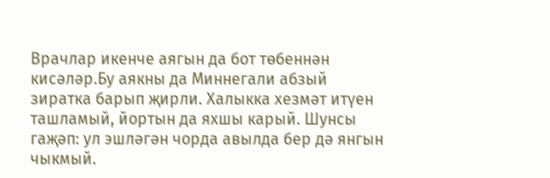Врачлар икенче аягын да бот төбеннән кисәләр.Бу аякны да Миннегали абзый зиратка барып җирли. Халыкка хезмәт итүен ташламый, йортын да яхшы карый. Шунсы гаҗәп: ул эшләгән чорда авылда бер дә янгын чыкмый.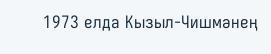1973 елда Кызыл-Чишмәнең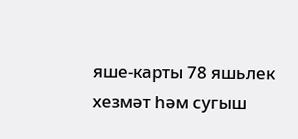яше-карты 78 яшьлек хезмәт һәм сугыш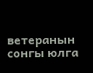ветеранын сонгы юлга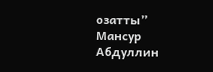озатты”
Мансур Абдуллин